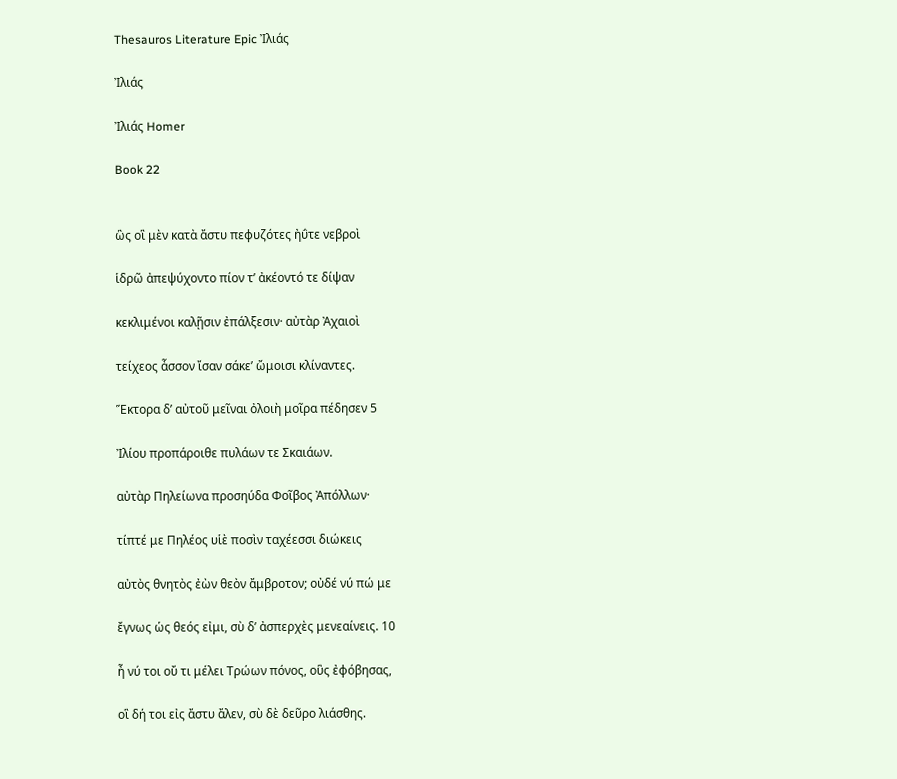Thesauros Literature Epic Ἰλιάς

Ἰλιάς

Ἰλιάς Homer

Book 22


ὣς οἳ μὲν κατὰ ἄστυ πεφυζότες ἠΰτε νεβροὶ

ἱδρῶ ἀπεψύχοντο πίον τʼ ἀκέοντό τε δίψαν

κεκλιμένοι καλῇσιν ἐπάλξεσιν· αὐτὰρ Ἀχαιοὶ

τείχεος ἆσσον ἴσαν σάκεʼ ὤμοισι κλίναντες.

Ἕκτορα δʼ αὐτοῦ μεῖναι ὀλοιὴ μοῖρα πέδησεν 5

Ἰλίου προπάροιθε πυλάων τε Σκαιάων.

αὐτὰρ Πηλείωνα προσηύδα Φοῖβος Ἀπόλλων·

τίπτέ με Πηλέος υἱὲ ποσὶν ταχέεσσι διώκεις

αὐτὸς θνητὸς ἐὼν θεὸν ἄμβροτον; οὐδέ νύ πώ με

ἔγνως ὡς θεός εἰμι, σὺ δʼ ἀσπερχὲς μενεαίνεις. 10

ἦ νύ τοι οὔ τι μέλει Τρώων πόνος, οὓς ἐφόβησας,

οἳ δή τοι εἰς ἄστυ ἄλεν, σὺ δὲ δεῦρο λιάσθης.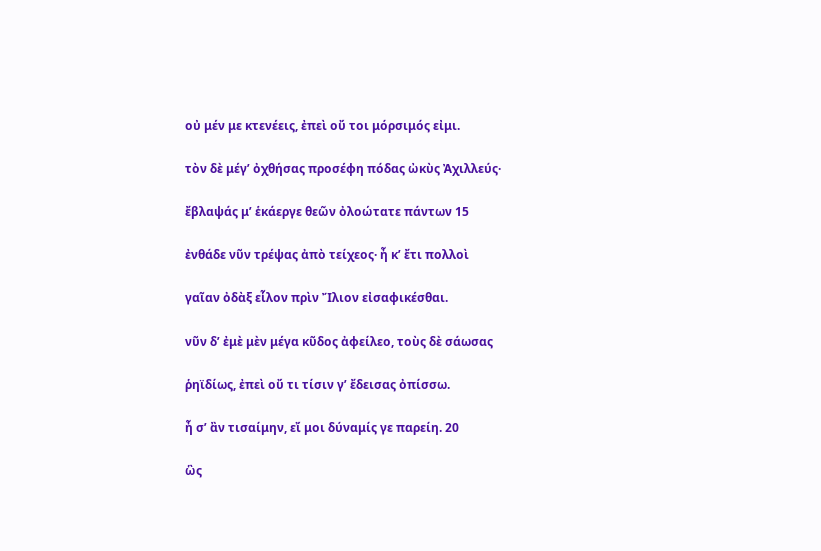οὐ μέν με κτενέεις, ἐπεὶ οὔ τοι μόρσιμός εἰμι.

τὸν δὲ μέγʼ ὀχθήσας προσέφη πόδας ὠκὺς Ἀχιλλεύς·

ἔβλαψάς μʼ ἑκάεργε θεῶν ὀλοώτατε πάντων 15

ἐνθάδε νῦν τρέψας ἀπὸ τείχεος· ἦ κʼ ἔτι πολλοὶ

γαῖαν ὀδὰξ εἷλον πρὶν Ἴλιον εἰσαφικέσθαι.

νῦν δʼ ἐμὲ μὲν μέγα κῦδος ἀφείλεο, τοὺς δὲ σάωσας

ῥηϊδίως, ἐπεὶ οὔ τι τίσιν γʼ ἔδεισας ὀπίσσω.

ἦ σʼ ἂν τισαίμην, εἴ μοι δύναμίς γε παρείη. 20

ὣς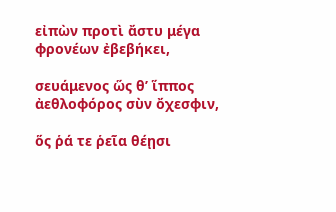εἰπὼν προτὶ ἄστυ μέγα φρονέων ἐβεβήκει,

σευάμενος ὥς θʼ ἵππος ἀεθλοφόρος σὺν ὄχεσφιν,

ὅς ῥά τε ῥεῖα θέῃσι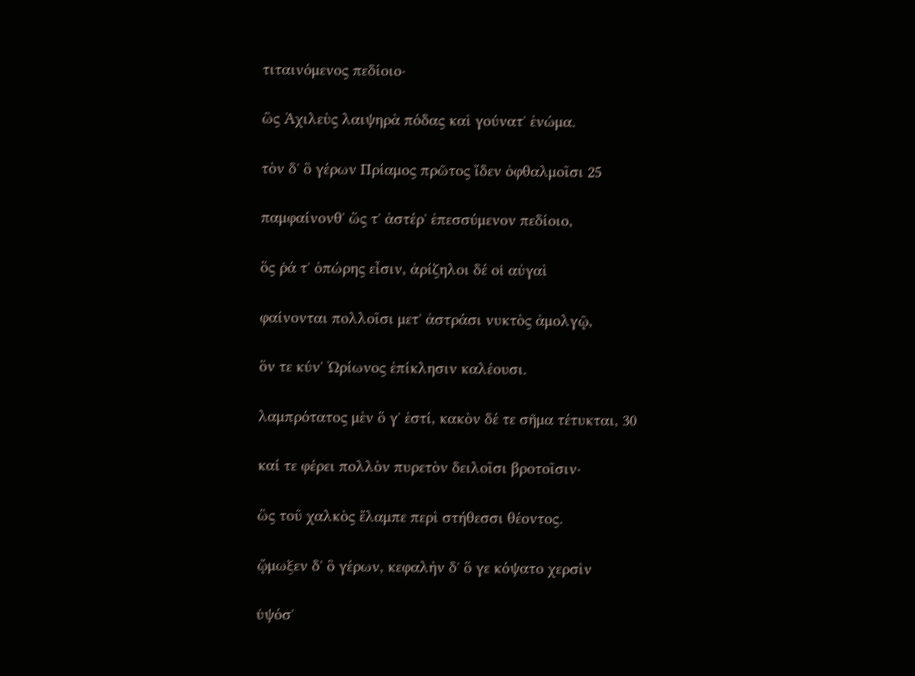τιταινόμενος πεδίοιο·

ὣς Ἀχιλεὺς λαιψηρὰ πόδας καὶ γούνατʼ ἐνώμα.

τὸν δʼ ὃ γέρων Πρίαμος πρῶτος ἴδεν ὀφθαλμοῖσι 25

παμφαίνονθʼ ὥς τʼ ἀστέρʼ ἐπεσσύμενον πεδίοιο,

ὅς ῥά τʼ ὀπώρης εἶσιν, ἀρίζηλοι δέ οἱ αὐγαὶ

φαίνονται πολλοῖσι μετʼ ἀστράσι νυκτὸς ἀμολγῷ,

ὅν τε κύνʼ Ὠρίωνος ἐπίκλησιν καλέουσι.

λαμπρότατος μὲν ὅ γʼ ἐστί, κακὸν δέ τε σῆμα τέτυκται, 30

καί τε φέρει πολλὸν πυρετὸν δειλοῖσι βροτοῖσιν·

ὣς τοῦ χαλκὸς ἔλαμπε περὶ στήθεσσι θέοντος.

ᾤμωξεν δʼ ὃ γέρων, κεφαλὴν δʼ ὅ γε κόψατο χερσὶν

ὑψόσʼ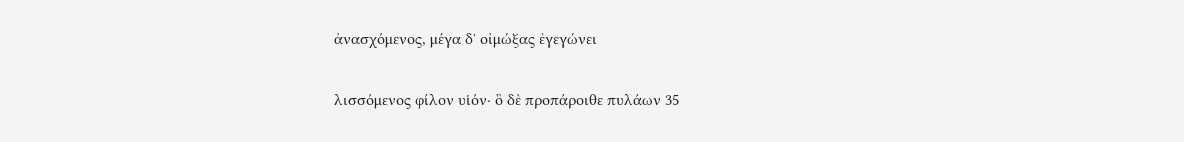ἀνασχόμενος, μέγα δʼ οἰμώξας ἐγεγώνει

λισσόμενος φίλον υἱόν· ὃ δὲ προπάροιθε πυλάων 35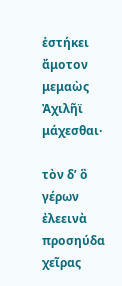ἑστήκει ἄμοτον μεμαὼς Ἀχιλῆϊ μάχεσθαι·

τὸν δʼ ὃ γέρων ἐλεεινὰ προσηύδα χεῖρας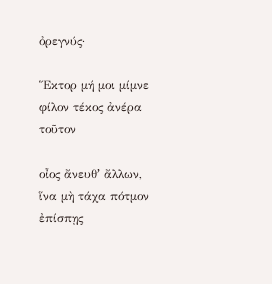ὀρεγνύς·

Ἕκτορ μή μοι μίμνε φίλον τέκος ἀνέρα τοῦτον

οἶος ἄνευθʼ ἄλλων, ἵνα μὴ τάχα πότμον ἐπίσπῃς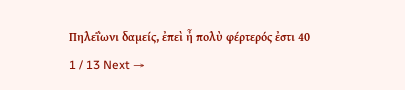Πηλεΐωνι δαμείς, ἐπεὶ ἦ πολὺ φέρτερός ἐστι 40
1 / 13 Next →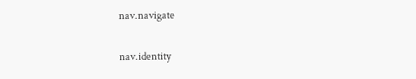nav.navigate

nav.identity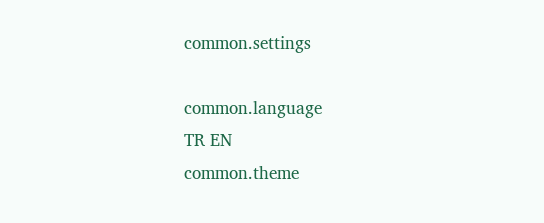common.settings

common.language
TR EN
common.theme